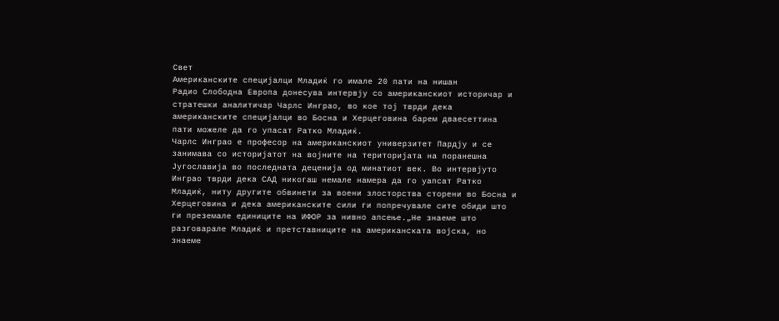Свет
Американските специјалци Младиќ го имале 20 пати на нишан
Радио Слободна Европа донесува интервју со американскиот историчар и стратешки аналитичар Чарлс Инграо, во кое тој тврди дека американските специјалци во Босна и Херцеговина барем дваесеттина пати можеле да го упасат Ратко Младиќ.
Чарлс Инграо е професор на американскиот универзитет Пардју и се занимава со историјатот на војните на територијата на поранешна Југославија во последната деценија од минатиот век. Во интервјуто Инграо тврди дека САД никогаш немале намера да го уапсат Ратко Младиќ, ниту другите обвинети за воени злосторства сторени во Босна и Херцеговина и дека американските сили ги попречувале сите обиди што ги преземале единиците на ИФОР за нивно апсење.„Не знаеме што разговарале Младиќ и претставниците на американската војска, но знаеме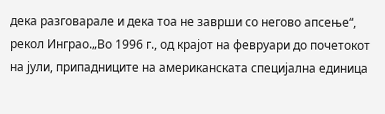дека разговарале и дека тоа не заврши со негово апсење“, рекол Инграо.„Во 1996 г., од крајот на февруари до почетокот на јули, припадниците на американската специјална единица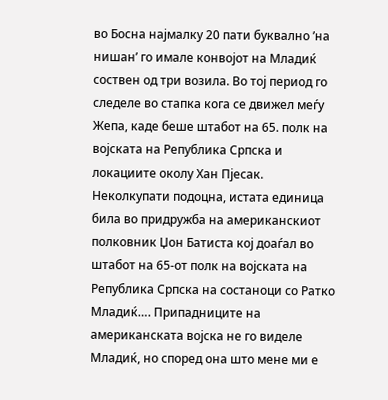во Босна најмалку 20 пати буквално ’на нишан’ го имале конвојот на Младиќ соствен од три возила. Во тој период го следеле во стапка кога се движел меѓу Жепа, каде беше штабот на 65. полк на војската на Република Српска и локациите околу Хан Пјесак. Неколкупати подоцна, истата единица била во придружба на американскиот полковник Џон Батиста кој доаѓал во штабот на 65-от полк на војската на Република Српска на состаноци со Ратко Младиќ…. Припадниците на американската војска не го виделе Младиќ, но според она што мене ми е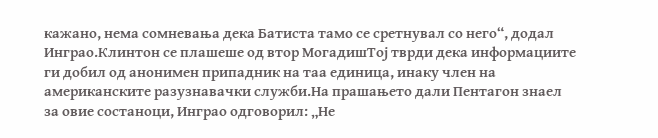кажано, нема сомневања дека Батиста тамо се сретнувал со него“, додал Инграо.Клинтон се плашеше од втор МогадишТој тврди дека информациите ги добил од анонимен припадник на таа единица, инаку член на американските разузнавачки служби.На прашањето дали Пентагон знаел за овие состаноци, Инграо одговорил: „Не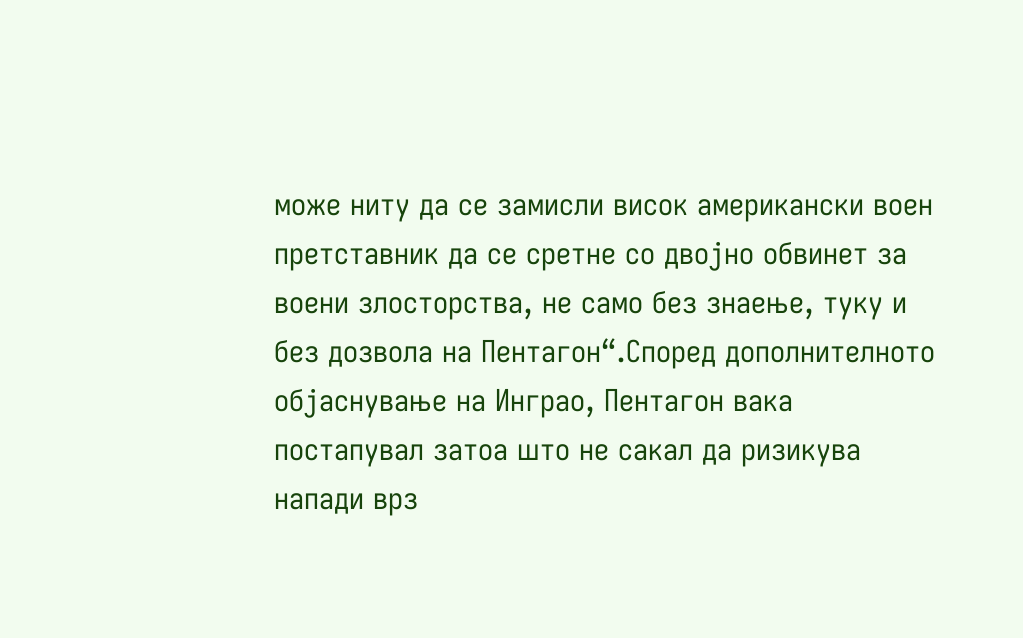може ниту да се замисли висок американски воен претставник да се сретне со двојно обвинет за воени злосторства, не само без знаење, туку и без дозвола на Пентагон“.Според дополнителното објаснување на Инграо, Пентагон вака постапувал затоа што не сакал да ризикува напади врз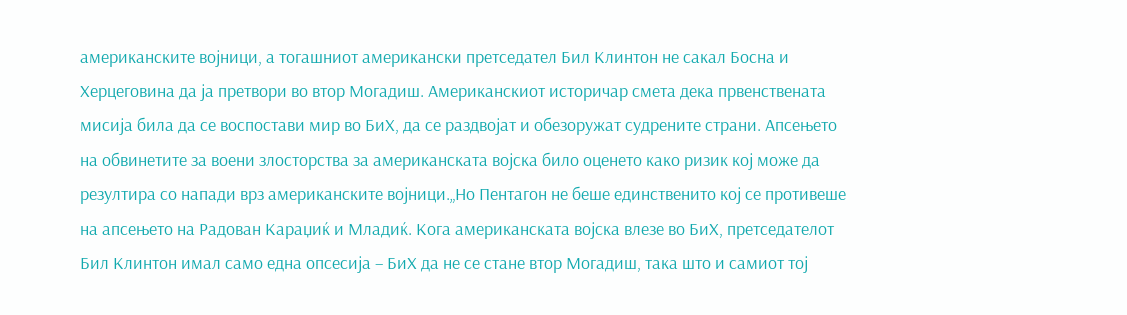американските војници, а тогашниот американски претседател Бил Клинтон не сакал Босна и Херцеговина да ја претвори во втор Могадиш. Американскиот историчар смета дека првенствената мисија била да се воспостави мир во БиХ, да се раздвојат и обезоружат судрените страни. Апсењето на обвинетите за воени злосторства за американската војска било оценето како ризик кој може да резултира со напади врз американските војници.„Но Пентагон не беше единственито кој се противеше на апсењето на Радован Караџиќ и Младиќ. Кога американската војска влезе во БиХ, претседателот Бил Клинтон имал само една опсесија – БиХ да не се стане втор Могадиш, така што и самиот тој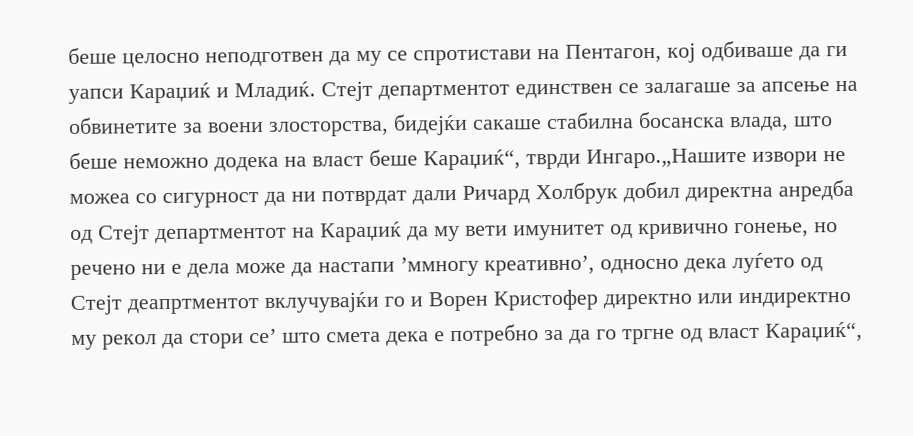беше целосно неподготвен да му се спротистави на Пентагон, кој одбиваше да ги уапси Караџиќ и Младиќ. Стејт департментот единствен се залагаше за апсење на обвинетите за воени злосторства, бидејќи сакаше стабилна босанска влада, што беше неможно додека на власт беше Караџиќ“, тврди Ингаро.„Нашите извори не можеа со сигурност да ни потврдат дали Ричард Холбрук добил директна анредба од Стејт департментот на Караџиќ да му вети имунитет од кривично гонење, но речено ни е дела може да настапи ’ммногу креативно’, односно дека луѓето од Стејт деапртментот вклучувајќи го и Ворен Кристофер директно или индиректно му рекол да стори се’ што смета дека е потребно за да го тргне од власт Караџиќ“,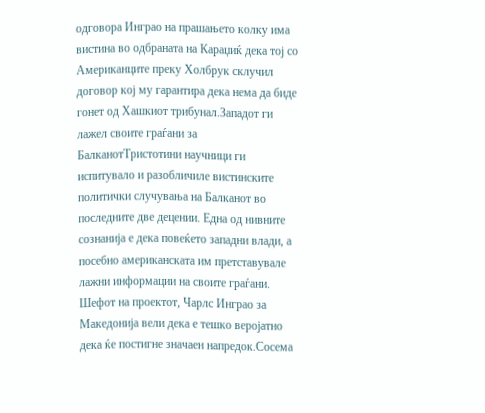одговора Инграо на прашањето колку има вистина во одбраната на Караџиќ дека тој со Американците преку Холбрук склучил договор кој му гарантира дека нема да биде гонет од Хашкиот трибунал.Западот ги лажел своите граѓани за БалканотТристотини научници ги испитувало и разобличиле вистинските политички случувања на Балканот во последните две децении. Една од нивните сознанија е дека повеќето западни влади, а посебно американската им претставувале лажни информации на своите граѓани. Шефот на проектот, Чарлс Инграо за Македонија вели дека е тешко веројатно дека ќе постигне значаен напредок.Сосема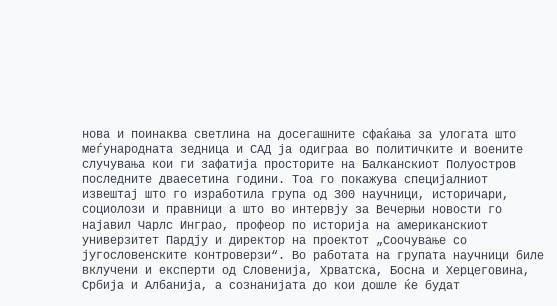нова и поинаква светлина на досегашните сфаќања за улогата што меѓународната зедница и САД ја одиграа во политичките и воените случувања кои ги зафатија просторите на Балканскиот Полуостров последните дваесетина години. Тоа го покажува специјалниот извештај што го изработила група од 300 научници, историчари, социолози и правници а што во интервју за Вечерњи новости го најавил Чарлс Инграо, профеор по историја на американскиот универзитет Пардју и директор на проектот „Соочување со југословенските контроверзи“. Во работата на групата научници биле вклучени и експерти од Словенија, Хрватска, Босна и Херцеговина, Србија и Албанија, а сознанијата до кои дошле ќе будат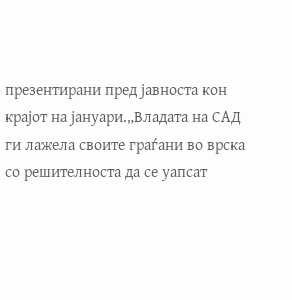презентирани пред јавноста кон крајот на јануари.„Владата на САД ги лажела своите граѓани во врска со решителноста да се уапсат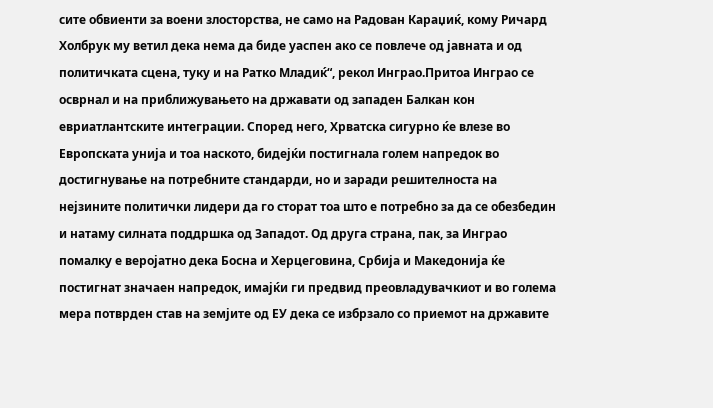сите обвиенти за воени злосторства, не само на Радован Караџиќ, кому Ричард Холбрук му ветил дека нема да биде уаспен ако се повлече од јавната и од политичката сцена, туку и на Ратко Младиќ“, рекол Инграо.Притоа Инграо се осврнал и на приближувањето на државати од западен Балкан кон евриатлантските интеграции. Според него, Хрватска сигурно ќе влезе во Европската унија и тоа наското, бидејќи постигнала голем напредок во достигнување на потребните стандарди, но и заради решителноста на нејзините политички лидери да го сторат тоа што е потребно за да се обезбедин и натаму силната поддршка од Западот. Од друга страна, пак, за Инграо помалку е веројатно дека Босна и Херцеговина, Србија и Македонија ќе постигнат значаен напредок, имајќи ги предвид преовладувачкиот и во голема мера потврден став на земјите од ЕУ дека се избрзало со приемот на државите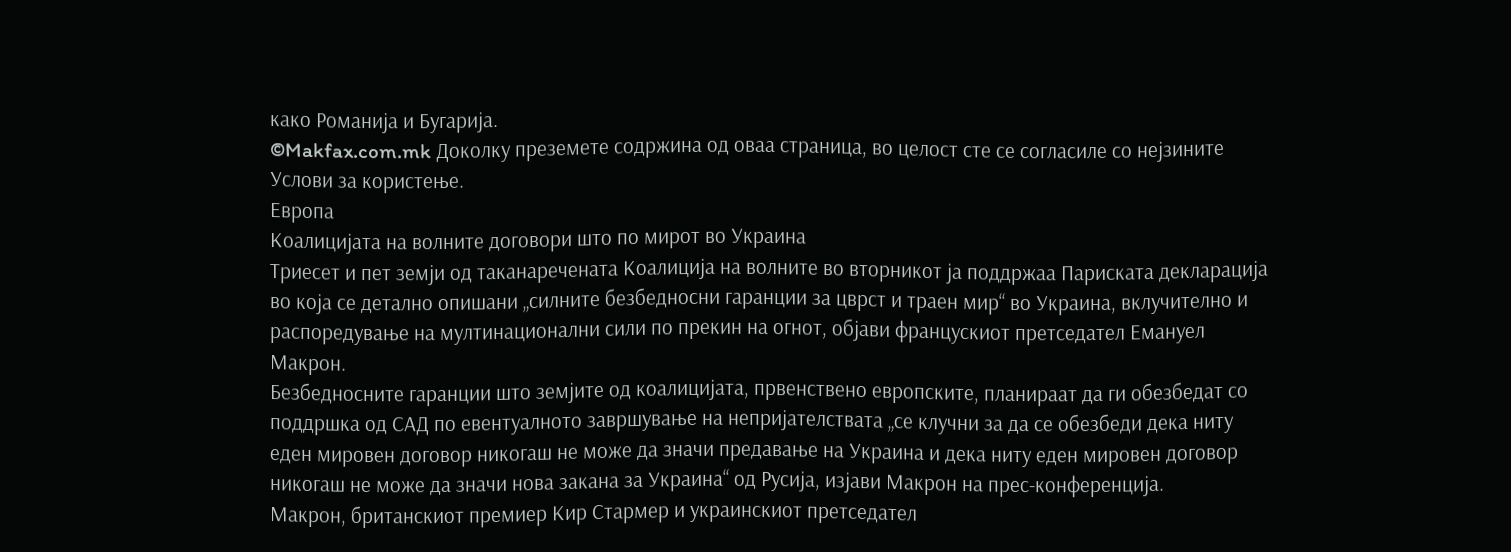како Романија и Бугарија.
©Makfax.com.mk Доколку преземете содржина од оваа страница, во целост сте се согласиле со нејзините Услови за користење.
Европа
Коалицијата на волните договори што по мирот во Украина
Триесет и пет земји од таканаречената Коалиција на волните во вторникот ја поддржаа Париската декларација во која се детално опишани „силните безбедносни гаранции за цврст и траен мир“ во Украина, вклучително и распоредување на мултинационални сили по прекин на огнот, објави францускиот претседател Емануел Макрон.
Безбедносните гаранции што земјите од коалицијата, првенствено европските, планираат да ги обезбедат со поддршка од САД по евентуалното завршување на непријателствата „се клучни за да се обезбеди дека ниту еден мировен договор никогаш не може да значи предавање на Украина и дека ниту еден мировен договор никогаш не може да значи нова закана за Украина“ од Русија, изјави Макрон на прес-конференција.
Макрон, британскиот премиер Кир Стармер и украинскиот претседател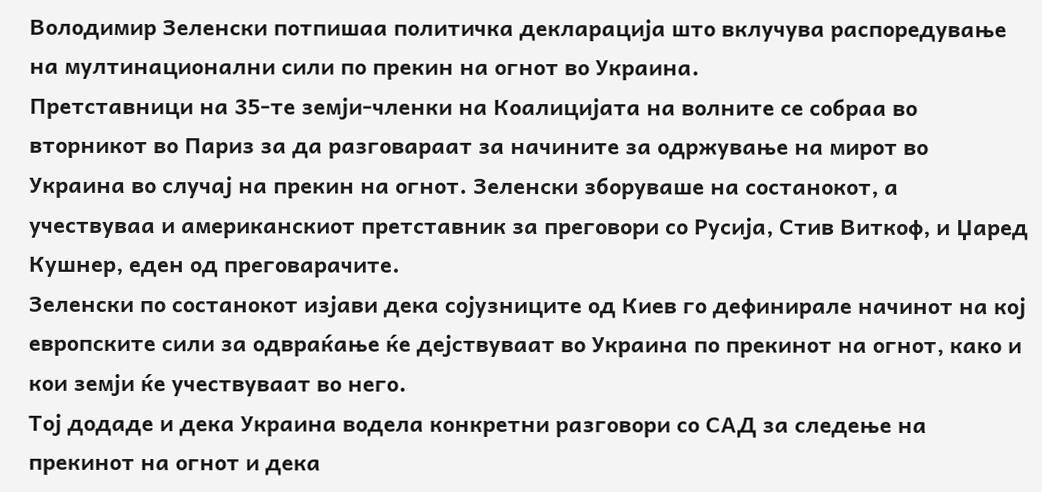Володимир Зеленски потпишаа политичка декларација што вклучува распоредување на мултинационални сили по прекин на огнот во Украина.
Претставници на 35-те земји-членки на Коалицијата на волните се собраа во вторникот во Париз за да разговараат за начините за одржување на мирот во Украина во случај на прекин на огнот. Зеленски зборуваше на состанокот, а учествуваа и американскиот претставник за преговори со Русија, Стив Виткоф, и Џаред Кушнер, еден од преговарачите.
Зеленски по состанокот изјави дека сојузниците од Киев го дефинирале начинот на кој европските сили за одвраќање ќе дејствуваат во Украина по прекинот на огнот, како и кои земји ќе учествуваат во него.
Тој додаде и дека Украина водела конкретни разговори со САД за следење на прекинот на огнот и дека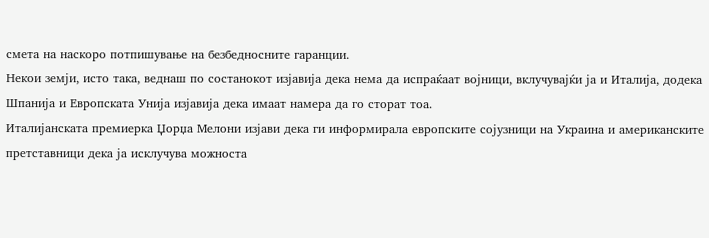смета на наскоро потпишување на безбедносните гаранции.
Некои земји, исто така, веднаш по состанокот изјавија дека нема да испраќаат војници, вклучувајќи ја и Италија, додека Шпанија и Европската Унија изјавија дека имаат намера да го сторат тоа.
Италијанската премиерка Џорџа Мелони изјави дека ги информирала европските сојузници на Украина и американските претставници дека ја исклучува можноста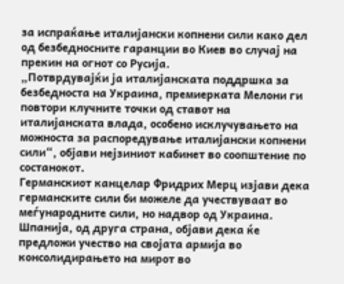за испраќање италијански копнени сили како дел од безбедносните гаранции во Киев во случај на прекин на огнот со Русија.
„Потврдувајќи ја италијанската поддршка за безбедноста на Украина, премиерката Мелони ги повтори клучните точки од ставот на италијанската влада, особено исклучувањето на можноста за распоредување италијански копнени сили“, објави нејзиниот кабинет во соопштение по состанокот.
Германскиот канцелар Фридрих Мерц изјави дека германските сили би можеле да учествуваат во меѓународните сили, но надвор од Украина.
Шпанија, од друга страна, објави дека ќе предложи учество на својата армија во консолидирањето на мирот во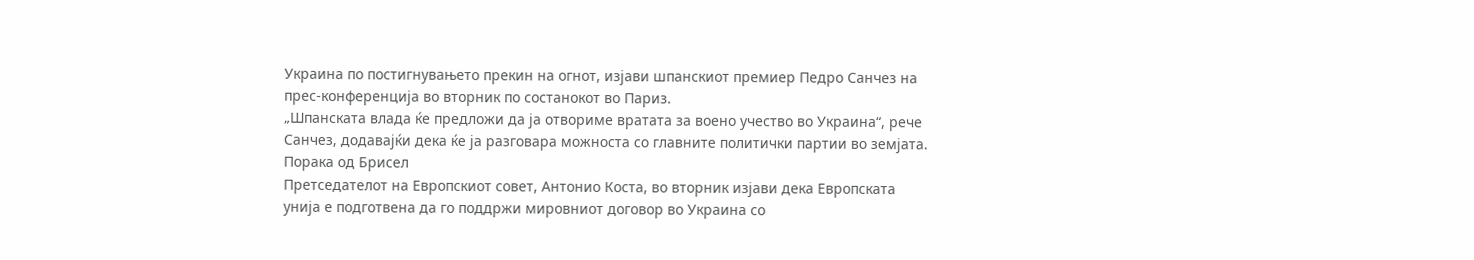Украина по постигнувањето прекин на огнот, изјави шпанскиот премиер Педро Санчез на прес-конференција во вторник по состанокот во Париз.
„Шпанската влада ќе предложи да ја отвориме вратата за воено учество во Украина“, рече Санчез, додавајќи дека ќе ја разговара можноста со главните политички партии во земјата.
Порака од Брисел
Претседателот на Европскиот совет, Антонио Коста, во вторник изјави дека Европската унија е подготвена да го поддржи мировниот договор во Украина со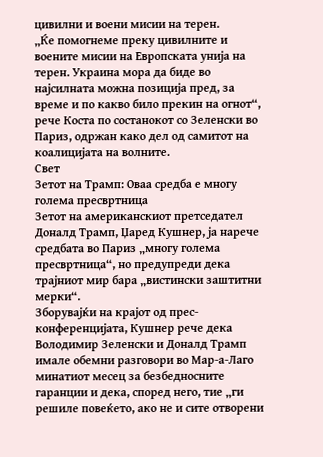цивилни и воени мисии на терен.
„Ќе помогнеме преку цивилните и воените мисии на Европската унија на терен. Украина мора да биде во најсилната можна позиција пред, за време и по какво било прекин на огнот“, рече Коста по состанокот со Зеленски во Париз, одржан како дел од самитот на коалицијата на волните.
Свет
Зетот на Трамп: Оваа средба е многу голема пресвртница
Зетот на американскиот претседател Доналд Трамп, Џаред Кушнер, ја нарече средбата во Париз „многу голема пресвртница“, но предупреди дека трајниот мир бара „вистински заштитни мерки“.
Зборувајќи на крајот од прес-конференцијата, Кушнер рече дека Володимир Зеленски и Доналд Трамп имале обемни разговори во Мар-а-Лаго минатиот месец за безбедносните гаранции и дека, според него, тие „ги решиле повеќето, ако не и сите отворени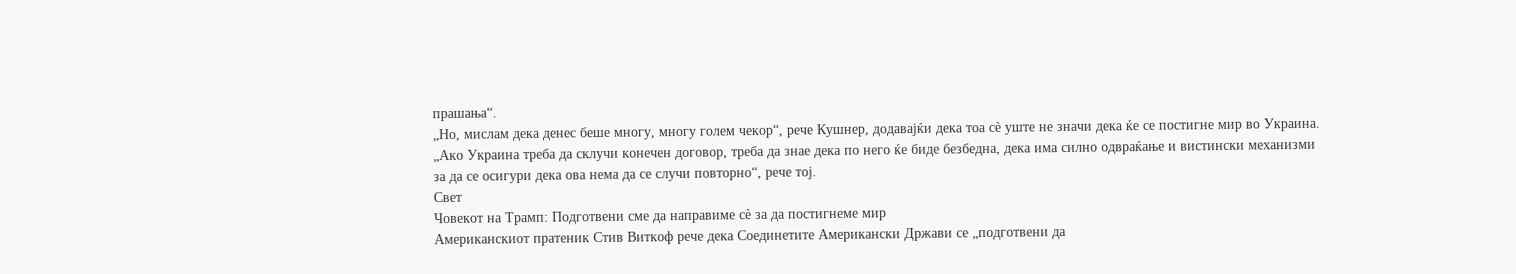прашања“.
„Но, мислам дека денес беше многу, многу голем чекор“, рече Кушнер, додавајќи дека тоа сè уште не значи дека ќе се постигне мир во Украина. „Ако Украина треба да склучи конечен договор, треба да знае дека по него ќе биде безбедна, дека има силно одвраќање и вистински механизми за да се осигури дека ова нема да се случи повторно“, рече тој.
Свет
Човекот на Трамп: Подготвени сме да направиме сè за да постигнеме мир
Американскиот пратеник Стив Виткоф рече дека Соединетите Американски Држави се „подготвени да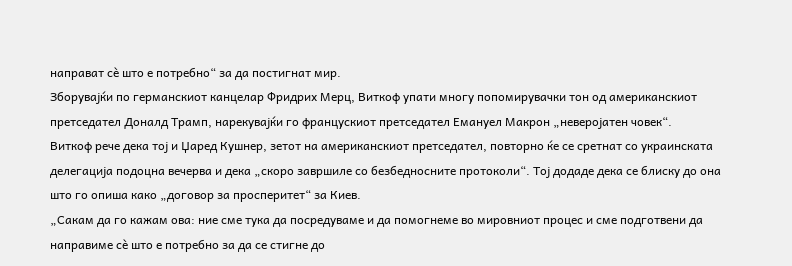направат сè што е потребно“ за да постигнат мир.
Зборувајќи по германскиот канцелар Фридрих Мерц, Виткоф упати многу попомирувачки тон од американскиот претседател Доналд Трамп, нарекувајќи го францускиот претседател Емануел Макрон „неверојатен човек“.
Виткоф рече дека тој и Џаред Кушнер, зетот на американскиот претседател, повторно ќе се сретнат со украинската делегација подоцна вечерва и дека „скоро завршиле со безбедносните протоколи“. Тој додаде дека се блиску до она што го опиша како „договор за просперитет“ за Киев.
„Сакам да го кажам ова: ние сме тука да посредуваме и да помогнеме во мировниот процес и сме подготвени да направиме сè што е потребно за да се стигне до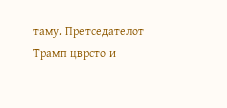таму. Претседателот Трамп цврсто и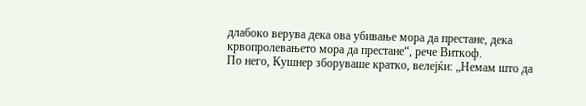длабоко верува дека ова убивање мора да престане, дека крвопролевањето мора да престане“, рече Виткоф.
По него, Кушнер зборуваше кратко, велејќи: „Немам што да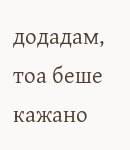додадам, тоа беше кажано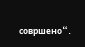совршено“.